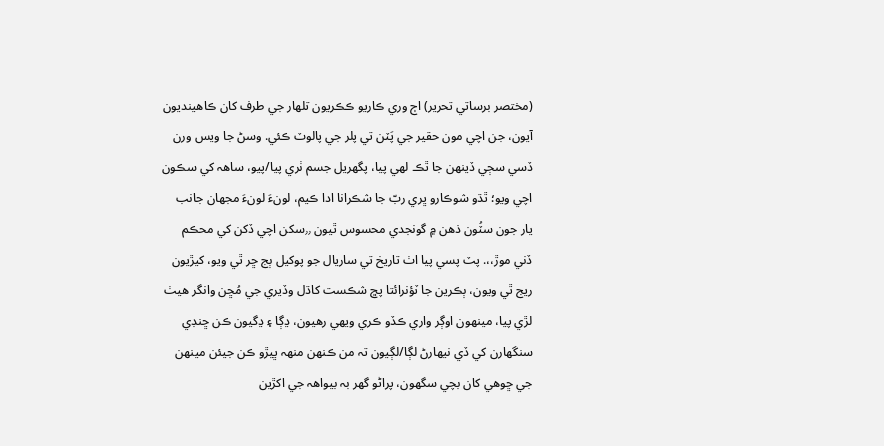(مختصر برساتي تحرير) اڄ وري ڪاريو ڪڪريون تلھار جي طرف کان ڪاهينديون آيون، جن اچي مون حقير جي پَٽن تي پلر جي پالوٽ ڪئي. وسڻ جا ويس ورن ڏسي سڄي ڏينھن جا ٿڪ لھي پيا، پگهريل جسم ٺري پيا/پيو، ساهہ کي سڪون اچي ويو؛ ٿڌو شوڪارو ڀري ربّ جا شڪرانا ادا ڪيم، لونءَ لونءَ مجهان جانب يار جون سٽُون ذھن ۾ گونجدي محسوس ٿيون ٫٫سکن اچي ڏکن کي محڪم ڏني موڙ،،. پٽ پسي پيا اٺ تاريخ تي ساريال جو پوکيل ٻج ڇر ٿي ويو، کيڙيون ريج ٿي ويون، ٻڪرين جا ٽؤنرائتا پڇ شڪست کاڌل وڏيري جي مُڇن وانگر هيٺ لڙي پيا، مينھون اوڳر واري ڪڏو ڪري ويھي رهيون، ڍڳا ۽ ڍگيون ڪن ڇنڊي سنگهارن کي ڏي نيھارڻ لڳا/لڳيون تہ من ڪنھن منھہ ڀيڙو ڪن جيئن مينھن جي ڇوهي کان بچي سگهون، پراڻو گهر بہ بيواهہ جي اکڙين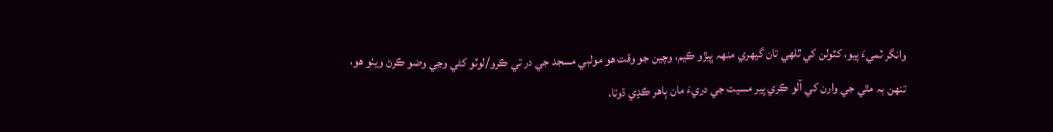وانگر ٽميءَ پيو، کٽولن کي ٿلھي تان گيھري منھہ ڀيڙو ڪيم، وچين جو وقت هو مولبي مسجد جي در تي ڪرو/لوٽو کڻي وڃي وضو ڪرڻ ويٺو هو، تنھن بہ مٿي جي وارن کي آلو ڪري پير مسيت جي دريءَ مان ٻاهر ڪڍي ڌوتا،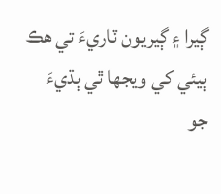ڳيرا ۽ ڳيريون ٽاريءَ تي هڪ ٻيئي کي ويجها ٿي ٻڌيءَ جو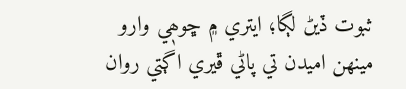ثبوت ڏيڻ لڳا؛ ايتري ۾ ڇوھٖي وارو مينھن اميدن تي پاڻي ڦيري اڳتي روان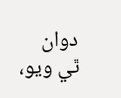دوان ٿي ويو،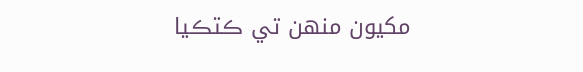مکيون منھن تي ڪتڪيا